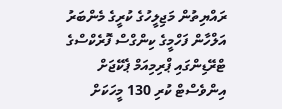ރައްޔިތުން މަޖިލީހުގެ ކުރީގެ މެންބަރު އަލްހާން ފަހްމީގެ ކިންގްސް ފޮރެކްސްގެ ޓްރޭޑިންގައި ޕްރިމިއަމް ޕެކޭޖަށް އިންވެސްޓް ކުރި 130 މީހަކަށް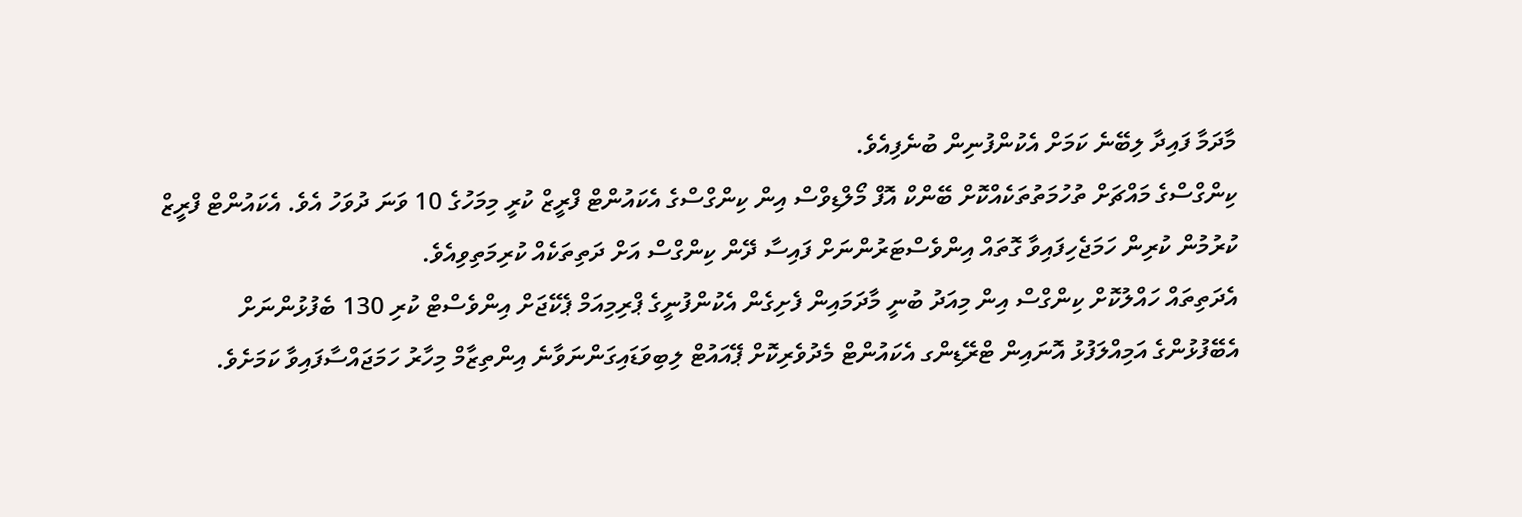މާދަމާ ފައިދާ ލިބޭނެ ކަމަށް އެކުންފުނިން ބުނެފިއެވެ.
ކިންގްސްގެ މައްޗަށް ތުހުމަތުތަކެއްކޮށް ބޭންކް އޮފް މޯލްޑިވްސް އިން ކިންގްސްގެ އެކައުންޓް ފްރީޒް ކުރީ މިމަހުގެ 10 ވަނަ ދުވަހު އެވެ. އެކައުންޓް ފްރީޒް ކުރުމުން ކުރިން ހަމަޖެހިފައިވާ ގޮތައް އިންވެސްޓަރުންނަށް ފައިސާ ދޭން ކިންގްސް އަށް ދަތިތަކެއް ކުރިމަތިވިއެވެ.
އެދަތިތައް ހައްލުކޮށް ކިންގްސް އިން މިއަދު ބުނީ މާދަމައިން ފެށިގެން އެކުންފުނީގެ ޕްރިމިއަމް ޕެކޭޖަށް އިންވެސްޓް ކުރި 130 ބެފުޅުންނަށް އެބޭފުޅުންގެ އަމިއްލަފުޅު އޮނައިން ޓްރޭޑިންގ އެކައުންޓް މެދުވެރިކޮށް ޕޭއައުޓް ލިބިވަޑައިގަންނަވާނެ އިންތިޒާމް މިހާރު ހަމަޖައްސާފައިވާ ކަމަށެވެ.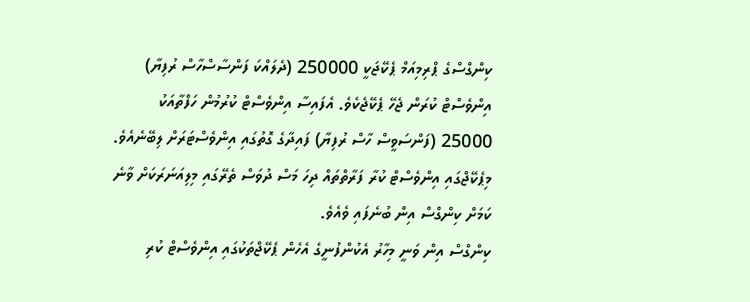ކިންގްސްގެ ޕްރިމިއަމް ޕެކޭޖަކީ 250000 (ދެލައްކަ ފަންސާސްހާސް ރުފިޔާ) އިންވެސްޓް ކުރަން ޖެހޭ ޕެކޭޖެކެވެ. އެފައިސާ އިންވެސްޓް ކުރުމުން ހަފްތާއަކު 25000 (ފަންސަވީސް ހާސް ރުފިޔާ) ފައިދާގެ ގޮތުގައި އިންވެސްޓަރަށް ލިބޭނެއެވެ. މިޕެކޭޖްގައި އިންވެސްޓް ކުރާ ފަރާތްތައް ދިހަ މަސް ދުވަސް ތެރޭގައި މިލިއަނަރަކަށް ވާނެ ކަމަށް ކިންގްސް އިން ބުނެފައި ވެއެވެ.
ކިންގްސް އިން ވަނީ މިހާރު އެކުންފުނީގެ އެހެން ޕެކޭޖްތަކުގައި އިންވެސްޓް ކުރި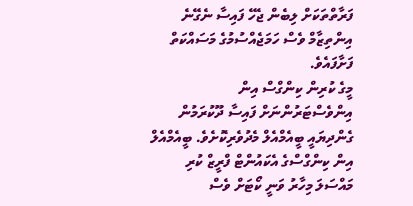ފަރާތްތަކަށް ލިބެން ޖެހޭ ފައިސާ ނެގޭނެ އިންތިޒާމް ވެސް ހަމަޖެއްސުމުގެ މަސައްކަތް ފަށާފައެވެ.
މީގެ ކުރިން ކިންގްސް އިން އިންވެސްޓަރުންނަށް ފައިސާ ދޫކުރަމުން ގެންދިޔައީ ބީއެމްއެލް މެދުވެރިކޮށެވެ. ބީއެމްއެލް އިން ކިންގްސްގެ އެކައުންޓް ފްރީޒް ކުރި މައްސަލަ މިހާރު ވަނީ ކޯޓަށް ވެސް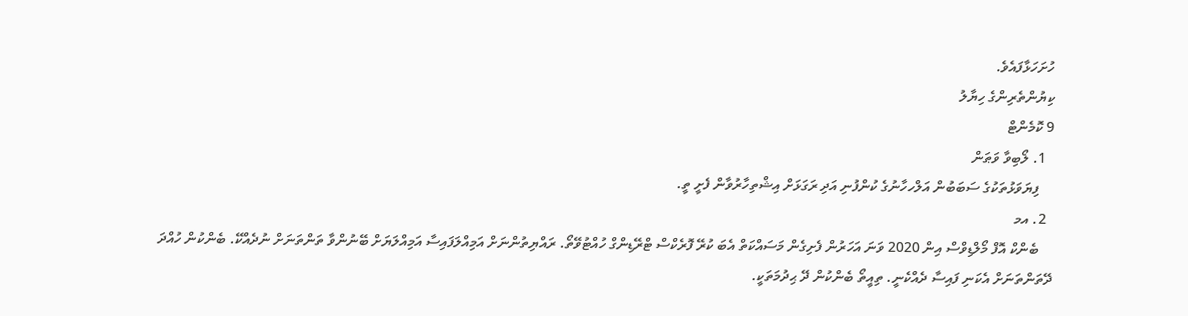ހުށަހަޅާފައެވެ.
ކިޔުންތެރިންގެ ހިޔާލު
9 ކޮމެންޓް
  1. ލޯބިވާ ވަޠަން
    ފިޔަވަޅުތަކުގެ ސަބަބުން އަލްހހާނުގެ ކުންފުނި އަދި ރަގަޅަށް އިޝްތިހާރުވާން ފެށީ ތީ.
  2. އމ
    ބެންކް އޮފް މޯލްޑިވްސް އިން 2020 ވަނަ އަހަރުން ފެށިގެން މަސައްކަތް އެބަ ކުރޭ ފޮރެކްސް ޓްރޭޑިންގް ހުއްޓުވޭތޯ. ރައްޔިތުންނަށް އަމިއްލަފައިސާ އަމިއްލަޔަށް ބޭނުންވާ ތަންތަނަށް ނުދެއްކޭ. ބެންކުން ހުއްދަ ދޭތަންތަނަށް އެކަނި ފައިސާ ދެއްކެނީ. ތިއީތޯ ބެންކުން ދޭ ޙިދުމަތަކީ.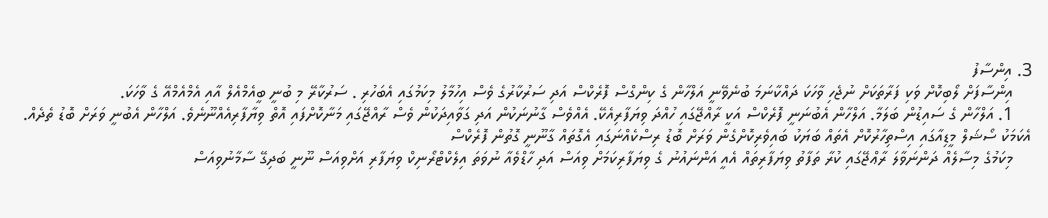3. އިންސާފު
    އިންސާފަށް ލޯބިކޮށް ވަކި ފަރާތަކަށް ނުޖެހި ވާހަކަ ދައްކާނަމަ ބުނެވޭނީ އަލްހާން ގެ ކިންގްސް ފޮރެކްސް އަދި ސަރުކާރުގެ ވެސް އިހުމާލު މިކަމުގައި އެބަހުރި . ސަރުކާރޭ މި ބުނީ ބީއެމްއެލް އާއި އެމްއެމްއޭ ގެ ވާހަކަ.
    1. އަލްހާން ގެ ސައިޑުން ބަލަމާ. އަލްހާން އެބުނަނީ ފޮރެކްސް އަކީ ރާއްޖޭގައި ހުއްދަ ވިޔަފާރިއެކޭ. އެއްވެސް ގާނުނަކުން އަދި ގަވާއިދަކުން ވެސް ރާއްޖޭގައި މަނާކޮށްފައި އޮތް ވިޔާފާރިއެއްނޫނެވެ. އަލްހާން އެބުނީ ވަރަށް ބޮޑު ތެދެއް. އެކަމަކު ސޯޝަލް މީޑިއާގައި އިސްތިހާރުކޮށް އެތައް ބަޔަކު ބައިވެރިކޮށްގެން ވަރަށް ބޮޑު ރިސްކެއްނަގައި އެގޮތައް ގާނޫނީ ގޮތުން ފޮރެކްސް
    މިކަމުގެ މިސާލެއް ދަންނަވާލަ ރާޢްޖޭގައި ކުރާ ތަފާތު ވިޔަފާރިތައް އެއީ އަންނައުނު ގެ ވިޔަފާރިކަމަށް ވިއަސް އަދި ހާޑްވެއާ ނުވަތަ އިލެކްޓްރޯނިކް ވިޔަފާރި އަށްވިއަސް ނޫނީ ބަދިގޭ ސާމާނުވިއަސް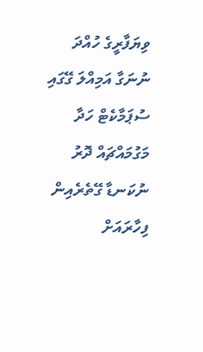ވިޔަފާރީގެ ހުއްދަ ނުނަގާ އަމިއްލަ ގޭގައި ސުޕަމާކެޓް ހަދާ މަގުމައްޗައް ދޮރު ނުކަނޑާ ގޭތެރެއިން ފިހާރައަށް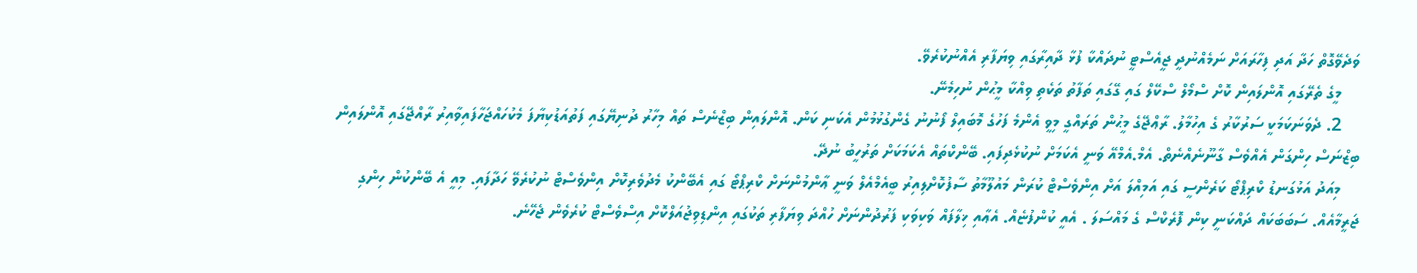ވަދެވޭގޮތް ހަދާ އަދި ފިހާރައަށް ނަމެއްނުދީ ޖީއެސްޓީ ނުދައްކާ ފުޅާ ދާއިރާގައި ވިޔަފާރި އެއްނުކުރެވޭ.
    މީގެ ތެރޭގައި އޮންލައިން ކޮށް ސްމޯލް ސްކޭލް ގައި ގޭގައި ތަފާތު ތަކެތި ވިއްކާ މީޙުން ނުހިމެނޭ.
    2. ދެވަނަކަމަކީ ސަރުކާރު ގެ އިހުމާލު. ރާޢްޖޭގެ މީޙުން ތަރައްގީ މިވީ އެންމެ ފަހުގެ މޮބައިލް ފޯނުނު ގެންގުޅުމުން އެކަނި ކަން. އޮންލައިން ބިޒްނެސް ތައް މިހާރު ދުނިޔޭގައި ފަތުއަޑުކިޔާފަ މެކުހައްޖަހާފައިވާއިރު ރާއްޖޭގައި އޮންލައިން ބިޒްނަސް ހިންގަން އެއްވެސް ގާނޫނެއްނެތް. އެމް.އެމްއޭ ވަނީ އެކަމަށް ނުކުޅެދިފައި. ބޭންކްތައް އެކަމަކަށް ތަރުހީބު ނުދޭ.
    މިއަދު އަޅުގަނޑު ކްރިޕްޓޯ ކަރެންސީ ގައި އަމިއްލަ އަށް އިންވެސްޓް ކުރަން މައުލޫމާތު ސާފުކޮށްލިއިރު ބީއެމްއެލް ވަނީ ޢާންމުންނަށް ކްރިޕްޓޯ ގައި އެބޭންކު މެދުވެރިކޮށް އިންވެސްޓް ނުކުރެވޭ ހަދާފައި. މިއީ އެ ބޭންކުން ހިންގި ޖަރީމާއެއް. ސަބަބަކައް ދައްކަނީ ކިން ފޮރެކްސް ގެ މައްސަލަ . އެއީ ކުންފުޏެއް. އެޢާއި ޚިލާފައް ވަކިވަކި ފަރުދުންނަށް ހުއްދަ ވިޔަފާރި ތަކުގައި އިންޑިވިޖުއަލްކޮށް އިސްވެސްޓް ކުރެވެން ޖެހޭނެ.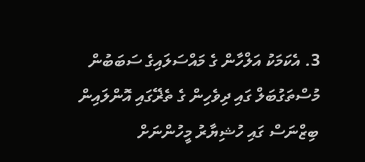3. އެކަމަކު އަލްހާން ގެ މައްސަލައިގެ ސަބަބުން މުސްތަގުބަލް ގައި ދިވެހިން ގެ ތެޜޭގައި އޮންލައިން ބިޒްނަސް ގައި ހުޝިޔާރު މީހުންނަށް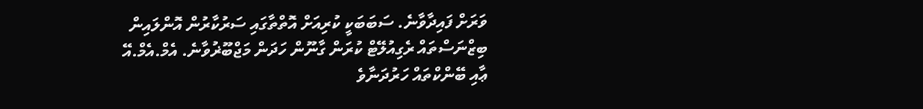ވަރަށް ފައިދާވާނެ. ސަބަބަކީ ކުރިއަށް އޮތްތާގައި ސަރުކާރުން އޮންލައިން ބިޒްނަސްތައް ރެގިއުލޭޓް ކުރަން ގާނޫން ހަދަން މަޖްބޫޜުވާނެ. އެމް.އެމް.އޭ ޢާއި ބޭންކްތައް ހަރުދަނާވެ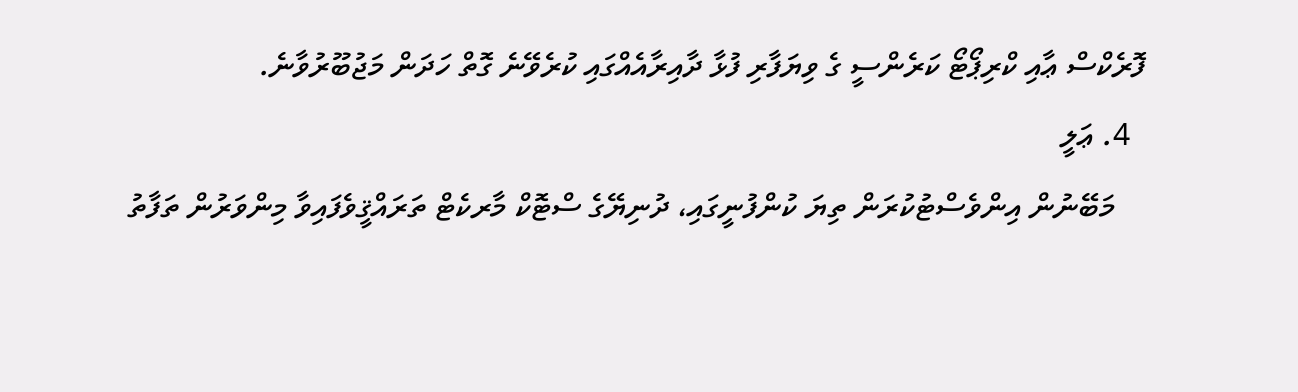ފޮރެކްސް ޢާއި ކްރިޕޯޓޯ ކަރެންސީ ގެ ވިޔަފާރި ފުޅާ ދާއިރާއެއްގައި ކުރެވޭނެ ގޮތް ހަދަން މަޖުބޫރުވާނެ.
  4. ޢަލީ
    މަބޭނުން އިންވެސްޓުކުރަން ތިޔަ ކުންފުނީގައި، ދުނިޔޭގެ ސްޓޮކް މާރކެޓް ތަރައްޤީވެފައިވާ މިންވަރުން ތަފާތު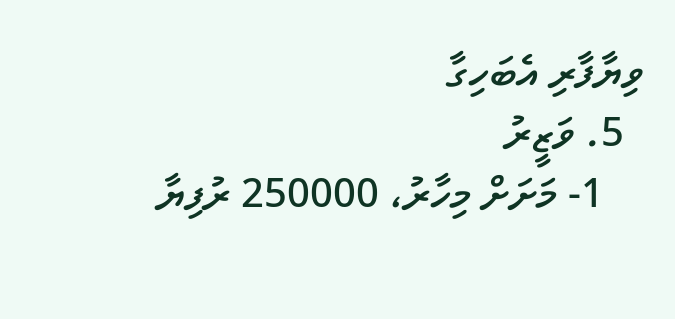ވިޔާފާރި އެބަހިގާ
  5. ވަޒީރު
    1- މަށަށް މިހާރު، 250000 ރުފިޔާ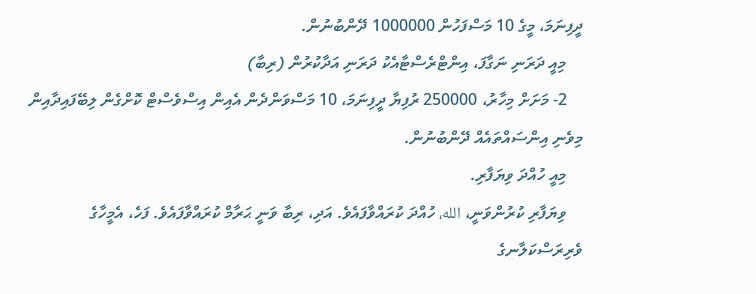ދީފިނަމަ، މީގެ 10 މަސްފަހުން 1000000 ދޭންބުނުން.
    މިއީ ދަރަނި ނަގާފަ، އިންޓްރެސްޓާއެކު ދަރަނި އަދާކުރުން (ރިބާ)
    2- މަށަށް މިހާރު، 250000 ރުފިޔާ ދީފިނަމަ، 10 މަސްވަންދެން އެއިން އިސްވެސްޓް ކޮށްގެން ލިބޭފައިދާއިން މިވެނި އިންސައްތައެއް ދޭންބުނުން.
    މިއީ ހުއްދަ ވިޔަފާރި.
    ވިޔަފާރި ކުރުންވަނީ، الله، ހުއްދަ ކުރައްވާފައެވެ. އަދި، ރިބާ ވަނީ ޙަރާމް ކުރައްވާފައެވެ. ފަހެ، އެމީހާގެ ވެރިރަސްކަލާނގެ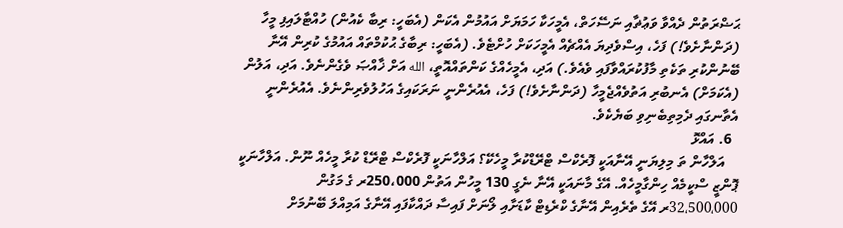ޙަޟްރަތުން ދެއްވާ ވަޢުޡާއި ނަސޭހަތް، އެމީހަކާ ހަމަޔަށް އައުމުން އެކަން (އެބަހީ: ރިބާ ކެއުން) ހުއްޓާލައިފި މީހާ (ދަންނާށެވެ!) ފަހެ، އިސްވެދިޔަ އެއްޗެއް އެމީހަކަށް ހުށްޓެވެ. (އެބަހީ: ރިބާގެ ޙުކުމްތައް އައުމުގެ ކުރިން އޭނާ ބޭނުންކުރި ތަކެތި މާފުކުރައްވާފައި ވެއެވެ.) އަދި، އެމީހެއްގެ ކަންތައްއޮތީ، الله އަށް ޚާއްޞަ ވެގެންނެވެ. އަދި، އަލުން (އެކަމަށް) އެނބުރި އަތުވެއްޖެމީހާ (ދަންނާށެވެ!) ފަހެ، އެއުރެންނީ ނަރަކައިގެ އަހުލުވެރިންނެވެ. އެއުރެންނީ އެތާނގައި ދެމިތިބެނިވި ބަޔެކެވެ.
  6. އައްޅޮ
    އަލްހާން ތަ މިލިޔަނީ އޭނާއަކީ ފޮރެކްސް ޓްރޭޑްކުރާ މީހެކޭ؟ އަލްހާނަކީ ފޮރެކްސް ޓްރޭޑް ކުރާ މީހެއް ނޫން. އަލްހާނަކީ ޕޮންޒީ ސްކީމެއް ހިންގާމީހެއް. އޭގެ މާނައަކީ އޭނާ ނެގީ 130 މީހުން އަތުން 250،000ރ ގެ މަގުން 32،500،000ރ އޭގެ ތެރެއިން އޭނާގެ ކްރެޑިޓް ކާޑަށާއި ލޯނަށް ފައިސާ ދައްކާފައި އޭނާގެ އަމިއްލަ ބޭނުމަށް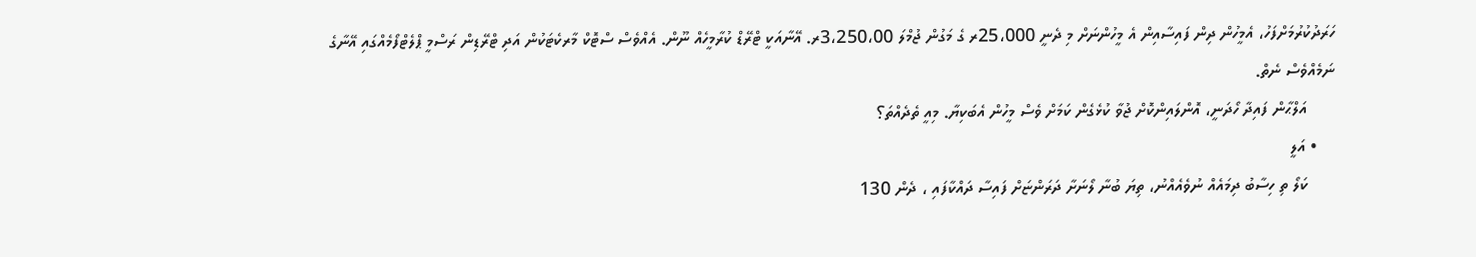ހަރަދުކުރުމަށްފަހު، އެމީހުން ދިން ފައިސާއިން އެ މީހުންނަށް މި ދެނީ 25،000ރ ގެ މަގުން ޖުމްލަ 3،250،00ރ. އޭނާއަކީ ޓްރޭޑް ކުރާމީހެއް ނޫން. އެއްވެސް ސްޓޮކް މާރކެޓަކުން އަދި ޓްރޭޑިން ރަސްމީ ޕްލެޓްފޯމެއްގައި އޭނާގެ ނަމެއްވެސް ނެތް.
      އަލްޙާން ފައިދާ ހޯދަނީ، އޮންލައިންކޮށް ޖުވާ ކުޅެގެން ކަމަށް ވެސް މީހުން އެބަކިޔާ. މިއީ ތެދެއްތަ؟
    • އަލީ
      ކަލޯ ތި ހިސާބު ދިމައެއް ނުވެއެއްނު، ތިޔަ ބުނާ ލޯނަށާ ދަރަންޏަށް ފައިސާ ދައްކާފައި ، ދެން 130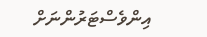އިންވެސްޓަރުންނަށް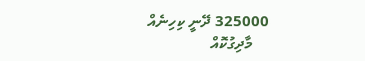325000 ދޭނީ ކިހިނެއް
    މާދިގުކޮއް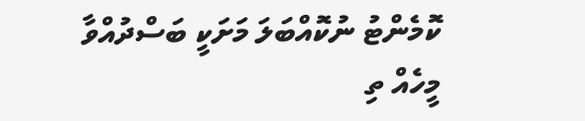ކޮމެންޓު ނުކޮއްބަލަ މަށަކީ ބަސްދުއްވާ މީހެއް ތި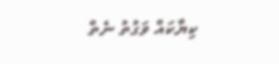ކިޔާކައް ވަގުތު ނެތް